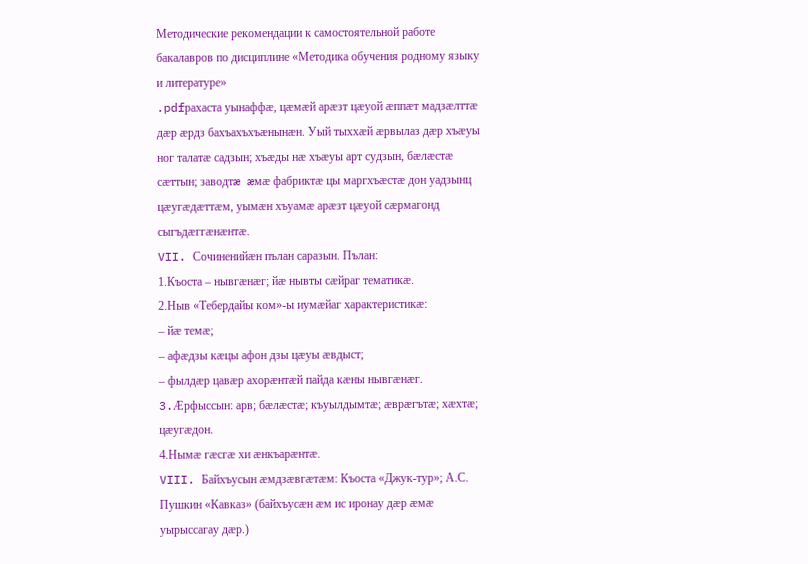Методические рекомендации к самостоятельной работе бакалавров по дисциплине «Методика обучения родному языку и литературе»
.pdfрахаста уынаффæ, цæмæй арæзт цæуой æппæт мадзæлттæ дæр æрдз бахъахъхъæнынæн. Уый тыххæй æрвылаз дæр хъæуы ног талатæ садзын; хъæды нæ хъæуы арт судзын, бæлæстæ сæттын; заводтæ æмæ фабриктæ цы маргхъæстæ дон уадзынц цæугæдæттæм, уымæн хъуамæ арæзт цæуой сæрмагонд сыгъдæггæнæнтæ.
VII. Сочиненийæн пълан саразын. Пълан:
1.Къоста – нывгæнæг; йæ нывты сæйраг тематикæ.
2.Ныв «Тебердайы ком»-ы иумæйаг характеристикæ:
– йæ темæ;
– афæдзы кæцы афон дзы цæуы æвдыст;
– фылдæр цавæр ахорæнтæй пайда кæны нывгæнæг.
3.Æрфыссын: арв; бæлæстæ; къуылдымтæ; æврæгътæ; хæхтæ; цæугæдон.
4.Нымæ гæсгæ хи æнкъарæнтæ.
VIII. Байхъусын æмдзæвгæтæм: Къоста «Джук-тур»; А.С. Пушкин «Кавказ» (байхъусæн æм ис иронау дæр æмæ уырыссагау дæр.)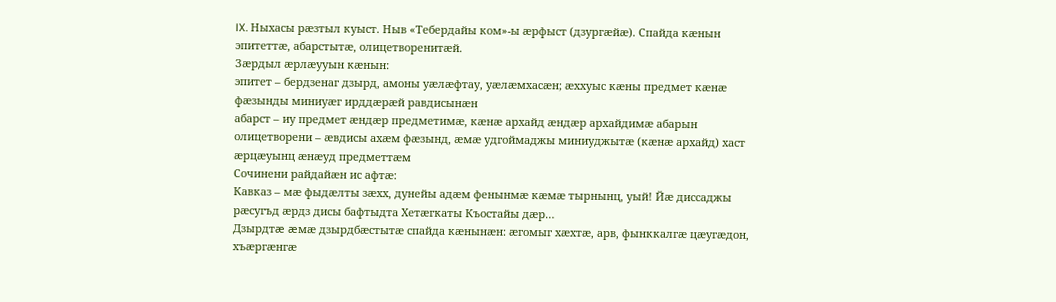IX. Ныхасы рæзтыл куыст. Ныв «Тебердайы ком»-ы æрфыст (дзургæйæ). Спайда кæнын эпитеттæ, абарстытæ, олицетворенитæй.
Зæрдыл æрлæууын кæнын:
эпитет – бердзенаг дзырд, амоны уæлæфтау, уæлæмхасæн; æххуыс кæны предмет кæнæ фæзынды миниуæг ирддæрæй равдисынæн
абарст – иу предмет æндæр предметимæ, кæнæ архайд æндæр архайдимæ абарын
олицетворени – æвдисы ахæм фæзынд, æмæ удгоймаджы миниуджытæ (кæнæ архайд) хаст æрцæуынц æнæуд предметтæм
Сочинени райдайæн ис афтæ:
Кавказ – мæ фыдæлты зæхх, дунейы адæм фенынмæ кæмæ тырнынц, уый! Йæ диссаджы рæсугъд æрдз дисы бафтыдта Хетæгкаты Къостайы дæр…
Дзырдтæ æмæ дзырдбæстытæ спайда кæнынæн: æгомыг хæхтæ, арв, фынккалгæ цæугæдон, хъæргæнгæ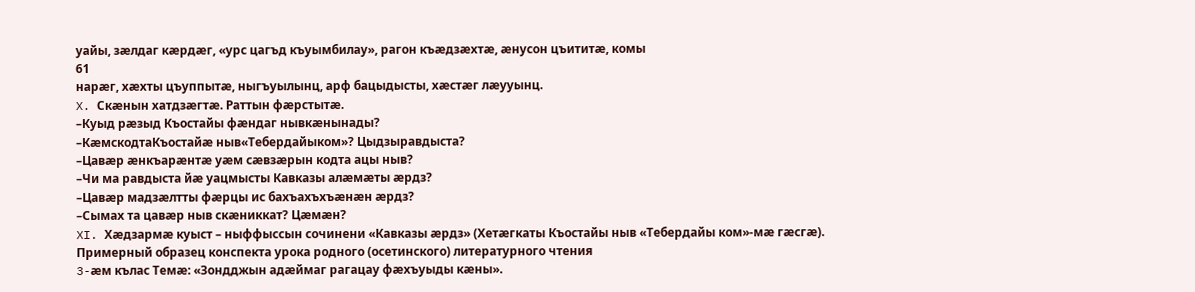уайы, зæлдаг кæрдæг, «урс цагъд къуымбилау», рагон къæдзæхтæ, æнусон цъититæ, комы
61
нарæг, хæхты цъуппытæ, ныгъуылынц, арф бацыдысты, хæстæг лæууынц.
X. Скæнын хатдзæгтæ. Раттын фæрстытæ.
–Куыд рæзыд Къостайы фæндаг нывкæнынады?
–КæмскодтаКъостайæ ныв«Тебердайыком»? Цыдзыравдыста?
–Цавæр æнкъарæнтæ уæм сæвзæрын кодта ацы ныв?
–Чи ма равдыста йæ уацмысты Кавказы алæмæты æрдз?
–Цавæр мадзæлтты фæрцы ис бахъахъхъæнæн æрдз?
–Сымах та цавæр ныв скæниккат? Цæмæн?
XI. Хæдзармæ куыст – ныффыссын сочинени «Кавказы æрдз» (Хетæгкаты Къостайы ныв «Тебердайы ком»-мæ гæсгæ).
Примерный образец конспекта урока родного (осетинского) литературного чтения
3-æм кълас Темæ: «Зондджын адæймаг рагацау фæхъуыды кæны».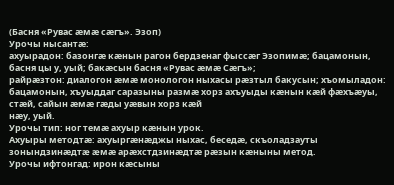(Басня «Рувас æмæ сæгъ». Эзоп)
Урочы нысантæ:
ахуырадон: базонгæ кæнын рагон бердзенаг фыссæг Эзопимæ; бацамонын, басня цы у, уый; бакæсын басня «Рувас æмæ Сæгъ»;
райрæзтон: диалогон æмæ монологон ныхасы рæзтыл бакусын; хъомыладон: бацамонын, хъуыддаг саразыны размæ хорз ахъуыды кæнын кæй фæхъæуы, стæй, сайын æмæ гæды уæвын хорз кæй
нæу, уый.
Урочы тип: ног темæ ахуыр кæнын урок.
Ахуыры методтæ: ахуыргæнæджы ныхас, беседæ, скъоладзауты зонындзинæдтæ æмæ арæхстдзинæдтæ рæзын кæныны метод.
Урочы ифтонгад: ирон кæсыны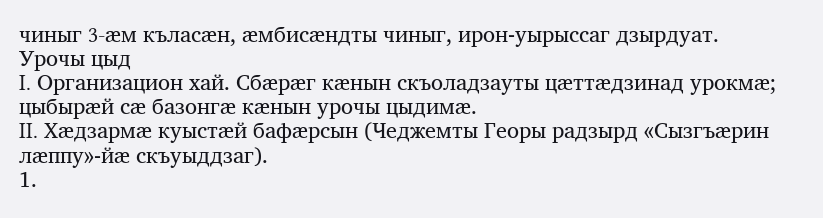чиныг 3-æм къласæн, æмбисæндты чиныг, ирон-уырыссаг дзырдуат.
Урочы цыд
I. Организацион хай. Сбæрæг кæнын скъоладзауты цæттæдзинад урокмæ; цыбырæй сæ базонгæ кæнын урочы цыдимæ.
II. Хæдзармæ куыстæй бафæрсын (Чеджемты Георы радзырд «Сызгъæрин лæппу»-йæ скъуыддзаг).
1.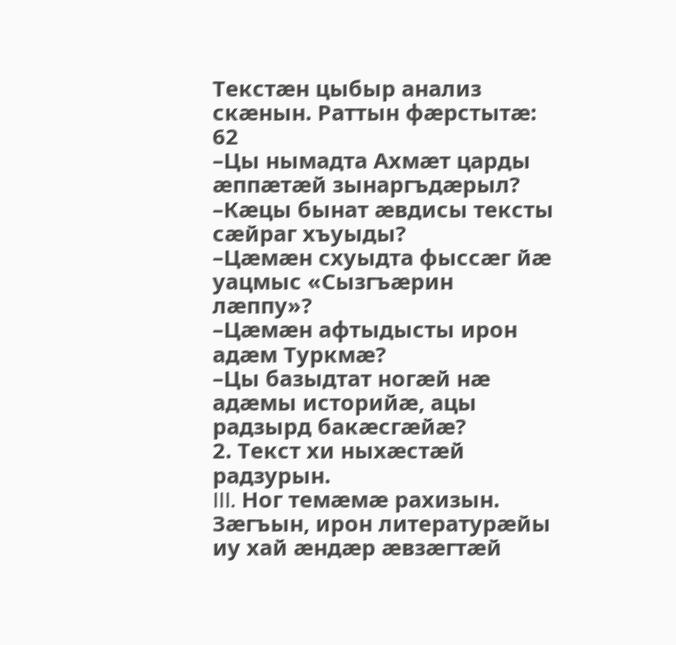Текстæн цыбыр анализ скæнын. Раттын фæрстытæ:
62
–Цы нымадта Ахмæт царды æппæтæй зынаргъдæрыл?
–Кæцы бынат æвдисы тексты сæйраг хъуыды?
–Цæмæн схуыдта фыссæг йæ уацмыс «Сызгъæрин лæппу»?
–Цæмæн афтыдысты ирон адæм Туркмæ?
–Цы базыдтат ногæй нæ адæмы историйæ, ацы радзырд бакæсгæйæ?
2. Текст хи ныхæстæй радзурын.
III. Ног темæмæ рахизын. Зæгъын, ирон литературæйы иу хай æндæр æвзæгтæй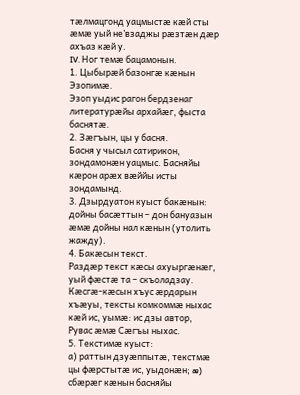тæлмацгонд уацмыстæ кæй сты æмæ уый не’взаджы рæзтæн дæр ахъаз кæй у.
IV. Ног темæ бацамонын.
1. Цыбырæй базонгæ кæнын Эзопимæ.
Эзоп уыдис рагон бердзенаг литературæйы архайæг, фыста баснятæ.
2. Зæгъын, цы у басня.
Басня у чысыл сатирикон, зондамонæн уацмыс. Басняйы кæрон арæх вæййы исты зондамынд.
3. Дзырдуатон куыст бакæнын:
дойны басæттын – дон бануазын æмæ дойны нал кæнын (утолить жажду).
4. Бакæсын текст.
Раздæр текст кæсы ахуыргæнæг, уый фæстæ та – скъоладзау. Кæсгæ-кæсын хъус æрдарын хъæуы, тексты комкоммæ ныхас кæй ис, уымæ: ис дзы автор, Рувас æмæ Сæгъы ныхас.
5. Текстимæ куыст:
а) раттын дзуæппытæ, текстмæ цы фæрстытæ ис, уыдонæн; æ) сбæрæг кæнын басняйы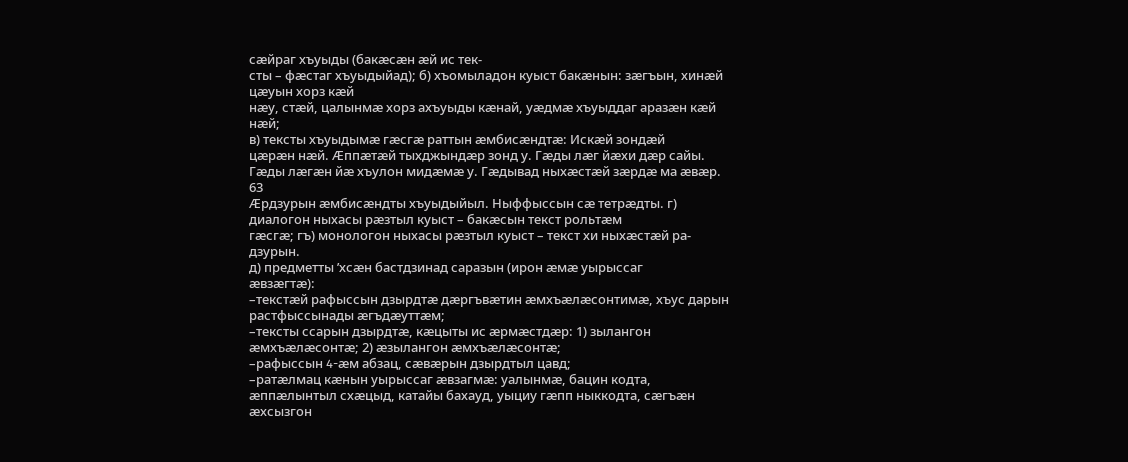сæйраг хъуыды (бакæсæн æй ис тек-
сты – фæстаг хъуыдыйад); б) хъомыладон куыст бакæнын: зæгъын, хинæй цæуын хорз кæй
нæу, стæй, цалынмæ хорз ахъуыды кæнай, уæдмæ хъуыддаг аразæн кæй нæй;
в) тексты хъуыдымæ гæсгæ раттын æмбисæндтæ: Искæй зондæй
цæрæн нæй. Æппæтæй тыхджындæр зонд у. Гæды лæг йæхи дæр сайы. Гæды лæгæн йæ хъулон мидæмæ у. Гæдывад ныхæстæй зæрдæ ма æвæр.
63
Æрдзурын æмбисæндты хъуыдыйыл. Ныффыссын сæ тетрæдты. г) диалогон ныхасы рæзтыл куыст – бакæсын текст рольтæм
гæсгæ; гъ) монологон ныхасы рæзтыл куыст – текст хи ныхæстæй ра-
дзурын.
д) предметты ’хсæн бастдзинад саразын (ирон æмæ уырыссаг
æвзæгтæ):
–текстæй рафыссын дзырдтæ дæргъвæтин æмхъæлæсонтимæ, хъус дарын растфыссынады æгъдæуттæм;
–тексты ссарын дзырдтæ, кæцыты ис æрмæстдæр: 1) зылангон æмхъæлæсонтæ; 2) æзылангон æмхъæлæсонтæ;
–рафыссын 4-æм абзац, сæвæрын дзырдтыл цавд;
–ратæлмац кæнын уырыссаг æвзагмæ: уалынмæ, бацин кодта, æппæлынтыл схæцыд, катайы бахауд, уыциу гæпп ныккодта, сæгъæн æхсызгон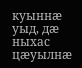куыннæ уыд, дæ ныхас цæуылнæ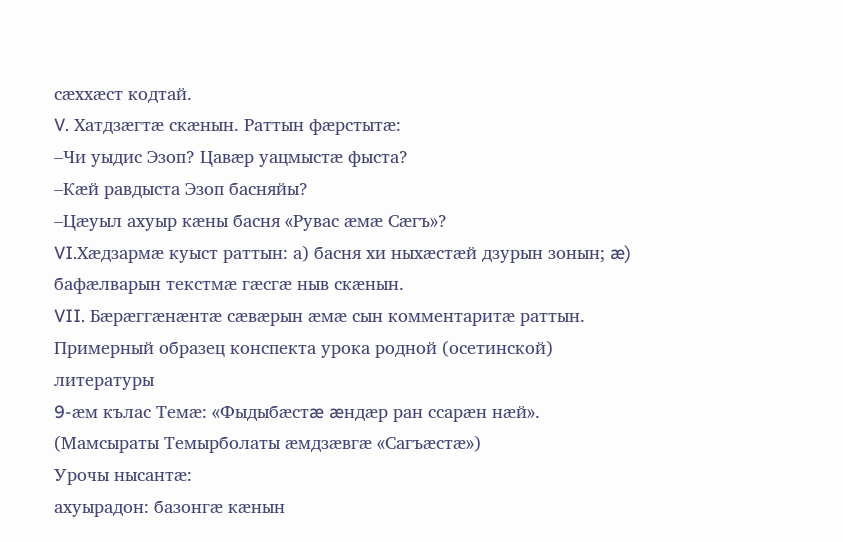сæххæст кодтай.
V. Хатдзæгтæ скæнын. Раттын фæрстытæ:
–Чи уыдис Эзоп? Цавæр уацмыстæ фыста?
–Кæй равдыста Эзоп басняйы?
–Цæуыл ахуыр кæны басня «Рувас æмæ Сæгъ»?
VI.Хæдзармæ куыст раттын: а) басня хи ныхæстæй дзурын зонын; æ) бафæлварын текстмæ гæсгæ ныв скæнын.
VII. Бæрæггæнæнтæ сæвæрын æмæ сын комментаритæ раттын.
Примерный образец конспекта урока родной (осетинской) литературы
9-æм кълас Темæ: «Фыдыбæстæ æндæр ран ссарæн нæй».
(Мамсыраты Темырболаты æмдзæвгæ «Сагъæстæ»)
Урочы нысантæ:
ахуырадон: базонгæ кæнын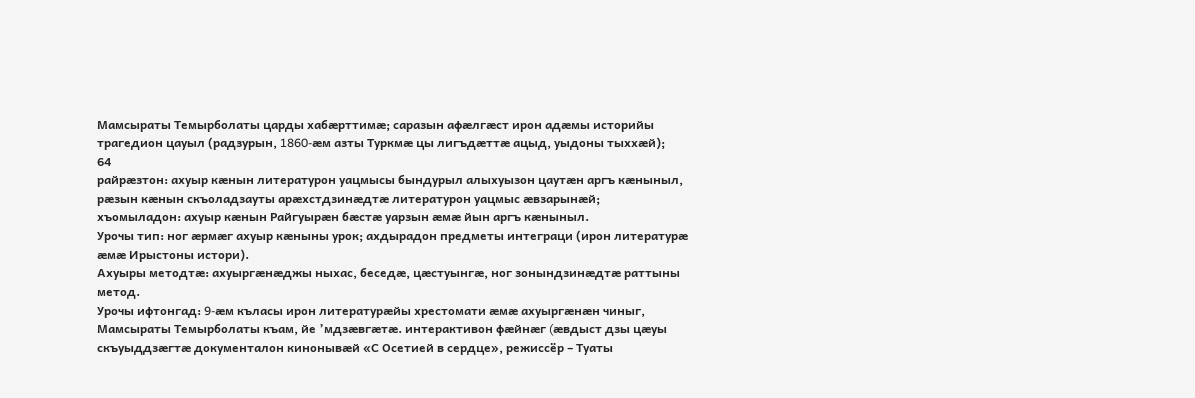Мамсыраты Темырболаты царды хабæрттимæ; саразын афæлгæст ирон адæмы историйы трагедион цауыл (радзурын, 1860-æм азты Туркмæ цы лигъдæттæ ацыд, уыдоны тыххæй);
64
райрæзтон: ахуыр кæнын литературон уацмысы бындурыл алыхуызон цаутæн аргъ кæныныл, рæзын кæнын скъоладзауты арæхстдзинæдтæ литературон уацмыс æвзарынæй;
хъомыладон: ахуыр кæнын Райгуырæн бæстæ уарзын æмæ йын аргъ кæныныл.
Урочы тип: ног æрмæг ахуыр кæныны урок; ахдырадон предметы интеграци (ирон литературæ æмæ Ирыстоны истори).
Ахуыры методтæ: ахуыргæнæджы ныхас, беседæ, цæстуынгæ, ног зонындзинæдтæ раттыны метод.
Урочы ифтонгад: 9-æм къласы ирон литературæйы хрестомати æмæ ахуыргæнæн чиныг, Мамсыраты Темырболаты къам, йе ’мдзæвгæтæ. интерактивон фæйнæг (æвдыст дзы цæуы скъуыддзæгтæ документалон кинонывæй «С Осетией в сердце», режиссёр – Туаты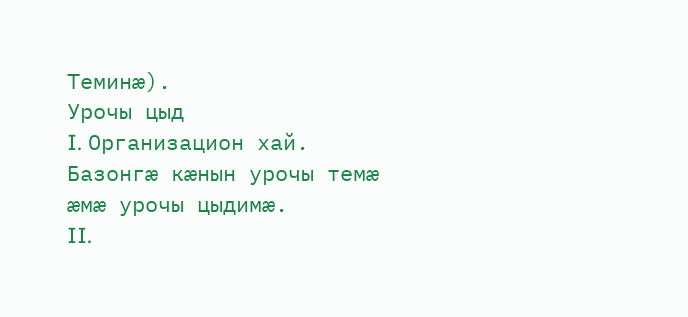Теминæ).
Урочы цыд
I. Организацион хай. Базонгæ кæнын урочы темæ æмæ урочы цыдимæ.
II.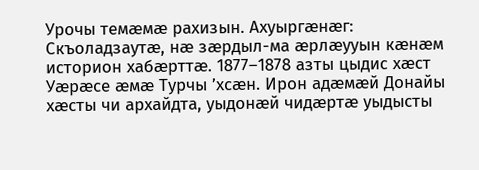Урочы темæмæ рахизын. Ахуыргæнæг:
Скъоладзаутæ, нæ зæрдыл-ма æрлæууын кæнæм историон хабæрттæ. 1877–1878 азты цыдис хæст Уæрæсе æмæ Турчы ’хсæн. Ирон адæмæй Донайы хæсты чи архайдта, уыдонæй чидæртæ уыдысты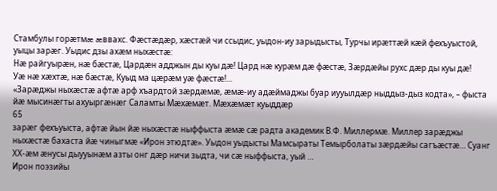Стамбулы горæтмæ æввахс. Фæстæдæр, хæстæй чи ссыдис, уыдон-иу зарыдысты, Турчы ирæттæй кæй фехъуыстой, уыцы зарæг. Уыдис дзы ахæм ныхæстæ:
Нæ райгуырæн, нæ бæстæ, Цардæн адджын ды куы дæ! Цард нæ курæм дæ фæстæ, Зæрдæйы рухс дæр ды куы дæ!
Уæ нæ хæхтæ, нæ бæстæ, Куыд ма цæрæм уæ фæстæ!...
«Зарæджы ныхæстæ афтæ арф хъардтой зæрдæмæ, æмæ-иу адæймаджы буар иууылдæр ныддыз-дыз кодта», – фыста йæ мысинæгты ахуыргæнæг Саламты Мæхæмæт. Мæхæмæт куыддæр
65
зарæг фехъуыста, афтæ йын йæ ныхæстæ ныффыста æмæ сæ радта академик В.Ф. Миллермæ. Миллер зарæджы ныхæстæ бахаста йæ чиныгмæ «Ирон этюдтæ». Уыдон уыдысты Мамсыраты Темырболаты зæрдæйы сагъæстæ… Суанг ХХ-æм æнусы дыууынæм азты онг дæр ничи зыдта, чи сæ ныффыста, уый …
Ирон поэзийы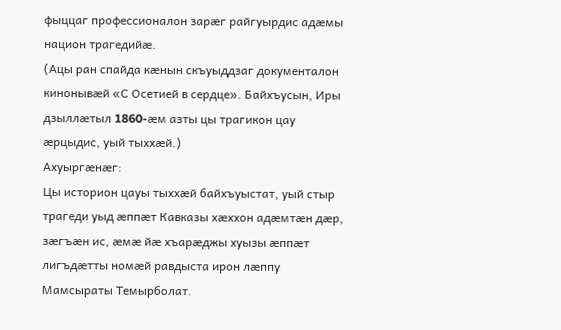фыццаг профессионалон зарæг райгуырдис адæмы национ трагедийæ.
(Ацы ран спайда кæнын скъуыддзаг документалон кинонывæй «С Осетией в сердце». Байхъусын, Иры дзыллæтыл 1860-æм азты цы трагикон цау æрцыдис, уый тыххæй.)
Ахуыргæнæг:
Цы историон цауы тыххæй байхъуыстат, уый стыр трагеди уыд æппæт Кавказы хæххон адæмтæн дæр, зæгъæн ис, æмæ йæ хъарæджы хуызы æппæт лигъдæтты номæй равдыста ирон лæппу Мамсыраты Темырболат.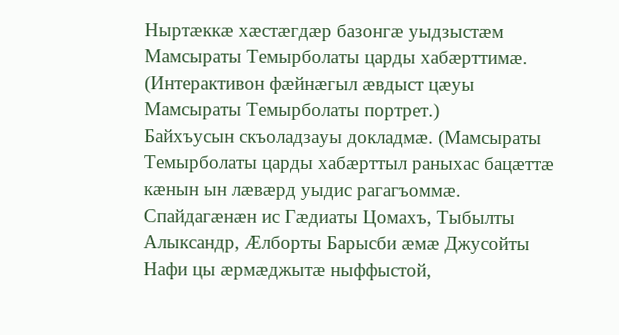Ныртæккæ хæстæгдæр базонгæ уыдзыстæм Мамсыраты Темырболаты царды хабæрттимæ.
(Интерактивон фæйнæгыл æвдыст цæуы Мамсыраты Темырболаты портрет.)
Байхъусын скъоладзауы докладмæ. (Мамсыраты Темырболаты царды хабæрттыл раныхас бацæттæ кæнын ын лæвæрд уыдис рагагъоммæ. Спайдагæнæн ис Гæдиаты Цомахъ, Тыбылты Алыксандр, Æлборты Барысби æмæ Джусойты Нафи цы æрмæджытæ ныффыстой,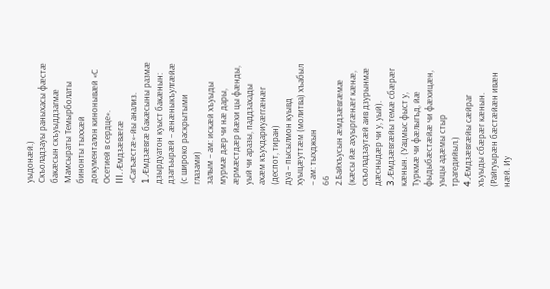уыдонæй.)
Скъоладзауы раныхасы фæстæ бакæсын скъуыддзагмæ Мамсыраты Темырболаты бинонты тыххæй документалон кинонывæй «С Осетией в сердце».
III. Æмдзæвæгæ «Сагъæстæ»-йы анализ.
1.Æмдзæвгæ бакæсыны размæ дзырдуатон куыст бакæнын: дзагъырæй – æнæныкъулгæйæ (с широко раскрытыми глазами)
залым – ам: искæй хъуыды мурмæ дæр чи нæ дары, æрмæстдæр йæхи цы фæнды, уый чи аразы, паддзахады ахæм къухдариуæггæнæг (деспот, тиран)
дуа – пысылмон куывд хуыцæуттæм (молитва) хъабыл – ам: тыхджын
66
2.Байхъусын æмдзæвгæмæ (кæсы йæ ахуыргæнæг кæнæ, скъоладзаутæй аив дзурынмæ дæсныдæр чи у, уый).
3.Æмдзæвгæйы темæ сбæрæг кæнын. (Уацмыс фыст у, Туркмæ чи фæлыгъд, йæ фыдыбæстæйæ чи фæхицæн, уыцы адæмы стыр трагедийыл.)
4.Æмдзæвгæйы сæйраг хъуыды сбæрæг кæнын. (Райгуырæн бæстæйæн ивæн нæй. Иу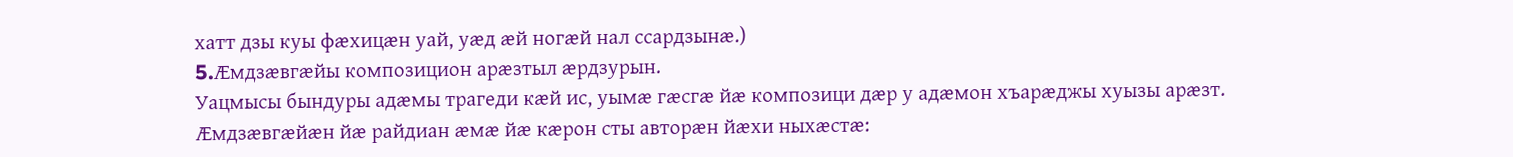хатт дзы куы фæхицæн уай, уæд æй ногæй нал ссардзынæ.)
5.Æмдзæвгæйы композицион арæзтыл æрдзурын.
Уацмысы бындуры адæмы трагеди кæй ис, уымæ гæсгæ йæ композици дæр у адæмон хъарæджы хуызы арæзт.
Æмдзæвгæйæн йæ райдиан æмæ йæ кæрон сты авторæн йæхи ныхæстæ: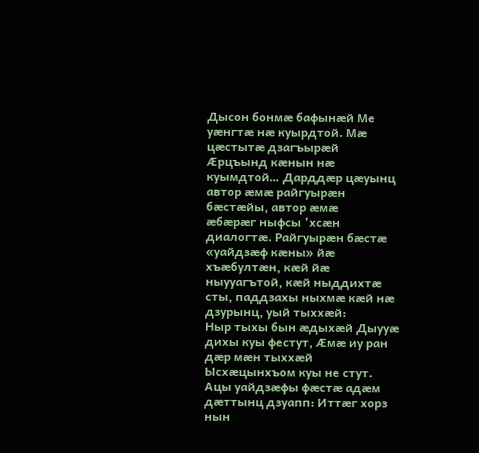Дысон бонмæ бафынæй Ме уæнгтæ нæ куырдтой. Мæ цæстытæ дзагъырæй
Æрцъынд кæнын нæ куымдтой… Дарддæр цæуынц автор æмæ райгуырæн бæстæйы, автор æмæ
æбæрæг ныфсы ’хсæн диалогтæ. Райгуырæн бæстæ «уайдзæф кæны» йæ хъæбултæн, кæй йæ ныууагътой, кæй ныддихтæ сты, паддзахы ныхмæ кæй нæ дзурынц, уый тыххæй:
Ныр тыхы бын æдыхæй Дыууæ дихы куы фестут, Æмæ иу ран дæр мæн тыххæй Ысхæцынхъом куы не стут.
Ацы уайдзæфы фæстæ адæм дæттынц дзуапп: Иттæг хорз нын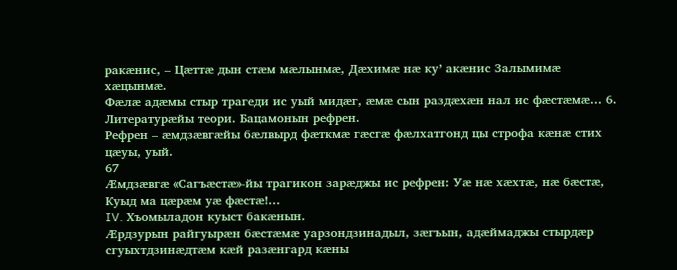ракæнис, – Цæттæ дын стæм мæлынмæ, Дæхимæ нæ ку’ акæнис Залымимæ хæцынмæ.
Фæлæ адæмы стыр трагеди ис уый мидæг, æмæ сын раздæхæн нал ис фæстæмæ… 6. Литературæйы теори. Бацамонын рефрен.
Рефрен – æмдзæвгæйы бæлвырд фæткмæ гæсгæ фæлхатгонд цы строфа кæнæ стих цæуы, уый.
67
Æмдзæвгæ «Сагъæстæ»-йы трагикон зарæджы ис рефрен: Уæ нæ хæхтæ, нæ бæстæ, Куыд ма цæрæм уæ фæстæ!...
IV. Хъомыладон куыст бакæнын.
Æрдзурын райгуырæн бæстæмæ уарзондзинадыл, зæгъын, адæймаджы стырдæр сгуыхтдзинæдтæм кæй разæнгард кæны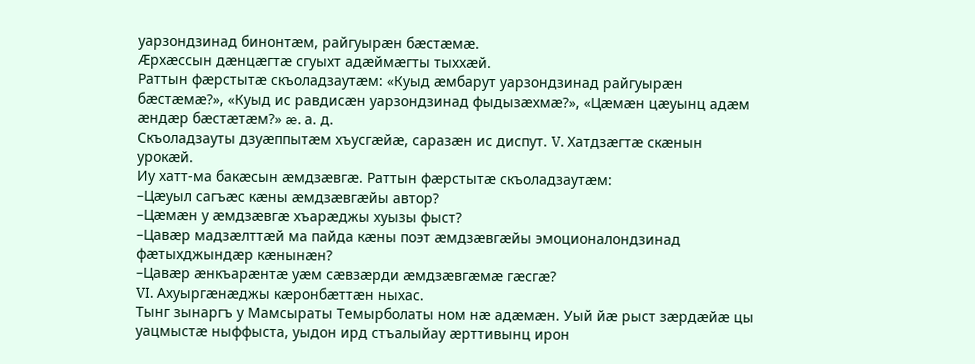уарзондзинад бинонтæм, райгуырæн бæстæмæ.
Æрхæссын дæнцæгтæ сгуыхт адæймæгты тыххæй.
Раттын фæрстытæ скъоладзаутæм: «Куыд æмбарут уарзондзинад райгуырæн бæстæмæ?», «Куыд ис равдисæн уарзондзинад фыдызæхмæ?», «Цæмæн цæуынц адæм æндæр бæстæтæм?» æ. а. д.
Скъоладзауты дзуæппытæм хъусгæйæ, саразæн ис диспут. V. Хатдзæгтæ скæнын урокæй.
Иу хатт-ма бакæсын æмдзæвгæ. Раттын фæрстытæ скъоладзаутæм:
–Цæуыл сагъæс кæны æмдзæвгæйы автор?
–Цæмæн у æмдзæвгæ хъарæджы хуызы фыст?
–Цавæр мадзæлттæй ма пайда кæны поэт æмдзæвгæйы эмоционалондзинад фæтыхджындæр кæнынæн?
–Цавæр æнкъарæнтæ уæм сæвзæрди æмдзæвгæмæ гæсгæ?
VI. Ахуыргæнæджы кæронбæттæн ныхас.
Тынг зынаргъ у Мамсыраты Темырболаты ном нæ адæмæн. Уый йæ рыст зæрдæйæ цы уацмыстæ ныффыста, уыдон ирд стъалыйау æрттивынц ирон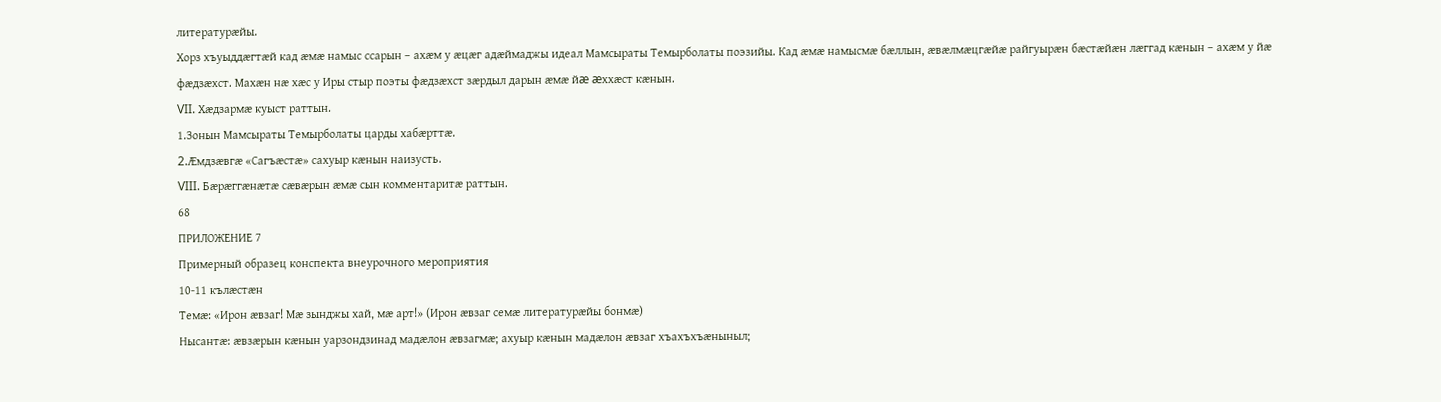литературæйы.
Хорз хъуыддæгтæй кад æмæ намыс ссарын – ахæм у æцæг адæймаджы идеал Мамсыраты Темырболаты поэзийы. Кад æмæ намысмæ бæллын, æвæлмæцгæйæ райгуырæн бæстæйæн лæггад кæнын – ахæм у йæ фæдзæхст. Махæн нæ хæс у Иры стыр поэты фæдзæхст зæрдыл дарын æмæ йæ æххæст кæнын.
VII. Хæдзармæ куыст раттын.
1.Зонын Мамсыраты Темырболаты царды хабæрттæ.
2.Æмдзæвгæ «Сагъæстæ» сахуыр кæнын наизусть.
VIII. Бæрæггæнæтæ сæвæрын æмæ сын комментаритæ раттын.
68
ПРИЛОЖЕНИЕ 7
Примерный образец конспекта внеурочного мероприятия
10-11 кълæстæн
Темæ: «Ирон æвзаг! Мæ зынджы хай, мæ арт!» (Ирон æвзаг семæ литературæйы бонмæ)
Нысантæ: æвзæрын кæнын уарзондзинад мадæлон æвзагмæ; ахуыр кæнын мадæлон æвзаг хъахъхъæныныл;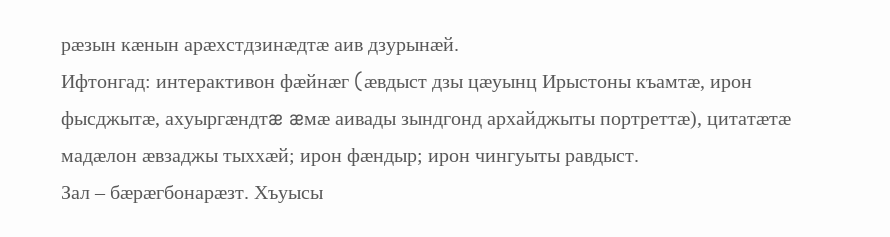рæзын кæнын арæхстдзинæдтæ аив дзурынæй.
Ифтонгад: интерактивон фæйнæг (æвдыст дзы цæуынц Ирыстоны къамтæ, ирон фысджытæ, ахуыргæндтæ æмæ аивады зындгонд архайджыты портреттæ), цитатæтæ мадæлон æвзаджы тыххæй; ирон фæндыр; ирон чингуыты равдыст.
Зал – бæрæгбонарæзт. Хъуысы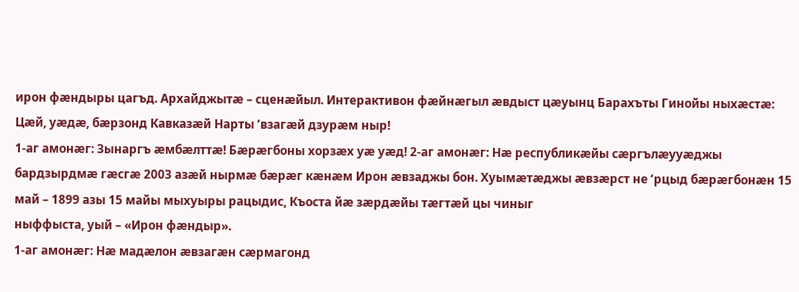ирон фæндыры цагъд. Архайджытæ – сценæйыл. Интерактивон фæйнæгыл æвдыст цæуынц Барахъты Гинойы ныхæстæ:
Цæй, уæдæ, бæрзонд Кавказæй Нарты ’взагæй дзурæм ныр!
1-аг амонæг: Зынаргъ æмбæлттæ! Бæрæгбоны хорзæх уæ уæд! 2-аг амонæг: Нæ республикæйы сæргълæууæджы бардзырдмæ гæсгæ 2003 азæй нырмæ бæрæг кæнæм Ирон æвзаджы бон. Хуымæтæджы æвзæрст не ’рцыд бæрæгбонæн 15 май – 1899 азы 15 майы мыхуыры рацыдис, Къоста йæ зæрдæйы тæгтæй цы чиныг
ныффыста, уый – «Ирон фæндыр».
1-аг амонæг: Нæ мадæлон æвзагæн сæрмагонд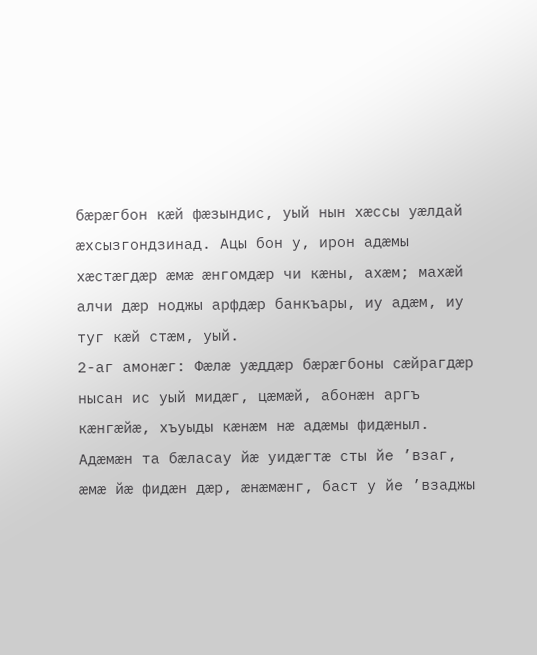бæрæгбон кæй фæзындис, уый нын хæссы уæлдай æхсызгондзинад. Ацы бон у, ирон адæмы хæстæгдæр æмæ æнгомдæр чи кæны, ахæм; махæй алчи дæр ноджы арфдæр банкъары, иу адæм, иу туг кæй стæм, уый.
2-аг амонæг: Фæлæ уæддæр бæрæгбоны сæйрагдæр нысан ис уый мидæг, цæмæй, абонæн аргъ кæнгæйæ, хъуыды кæнæм нæ адæмы фидæныл. Адæмæн та бæласау йæ уидæгтæ сты йе ’взаг, æмæ йæ фидæн дæр, æнæмæнг, баст у йе ’взаджы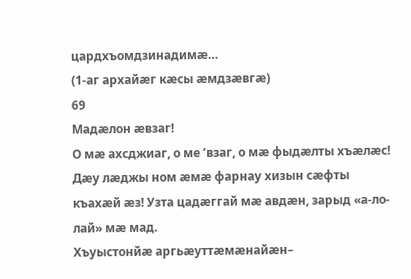цардхъомдзинадимæ…
(1-аг архайæг кæсы æмдзæвгæ)
69
Мадæлон æвзаг!
О мæ ахсджиаг, о ме ’взаг, о мæ фыдæлты хъæлæс! Дæу лæджы ном æмæ фарнау хизын сæфты къахæй æз! Узта цадæггай мæ авдæн, зарыд «а-ло-лай» мæ мад.
Хъуыстонйæ аргьæуттæмæнайæн–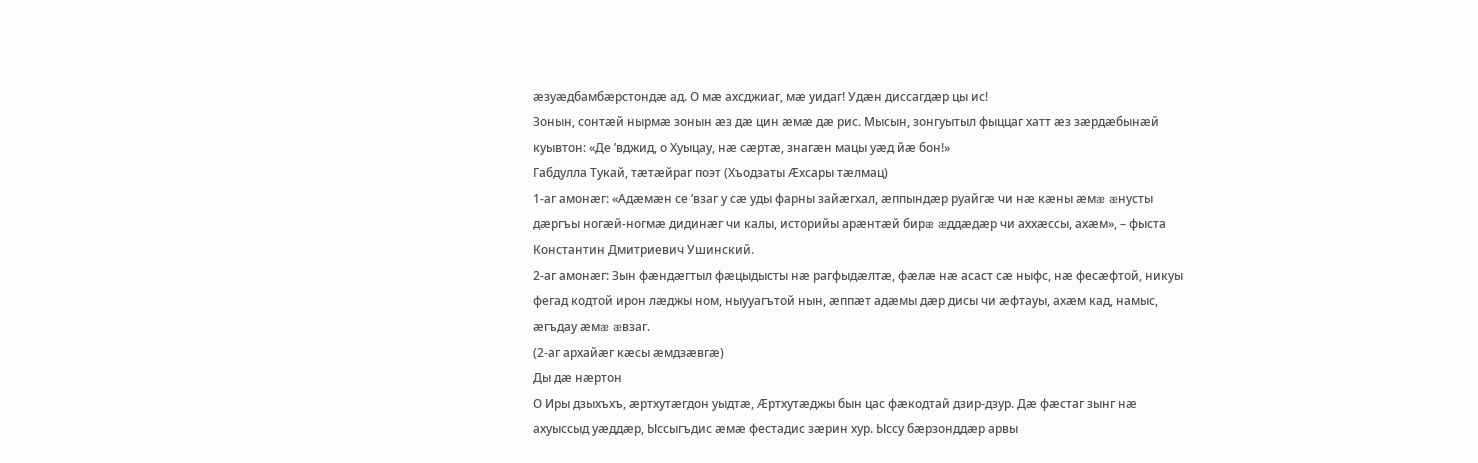æзуæдбамбæрстондæ ад. О мæ ахсджиаг, мæ уидаг! Удæн диссагдæр цы ис!
Зонын, сонтæй нырмæ зонын æз дæ цин æмæ дæ рис. Мысын, зонгуытыл фыццаг хатт æз зæрдæбынæй куывтон: «Де ’вджид, о Хуыцау, нæ сæртæ, знагæн мацы уæд йæ бон!»
Габдулла Тукай, тæтæйраг поэт (Хъодзаты Æхсары тæлмац)
1-аг амонæг: «Адæмæн се ’взаг у сæ уды фарны зайæгхал, æппындæр руайгæ чи нæ кæны æмæ æнусты дæргъы ногæй-ногмæ дидинæг чи калы, историйы арæнтæй бирæ æддæдæр чи аххæссы, ахæм», – фыста Константин Дмитриевич Ушинский.
2-аг амонæг: Зын фæндæгтыл фæцыдысты нæ рагфыдæлтæ, фæлæ нæ асаст сæ ныфс, нæ фесæфтой, никуы фегад кодтой ирон лæджы ном, ныууагътой нын, æппæт адæмы дæр дисы чи æфтауы, ахæм кад, намыс, æгъдау æмæ æвзаг.
(2-аг архайæг кæсы æмдзæвгæ)
Ды дæ нæртон
О Иры дзыхъхъ, æртхутæгдон уыдтæ, Æртхутæджы бын цас фæкодтай дзир-дзур. Дæ фæстаг зынг нæ ахуыссыд уæддæр, Ыссыгъдис æмæ фестадис зæрин хур. Ыссу бæрзонддæр арвы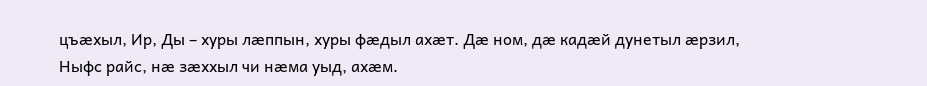цъæхыл, Ир, Ды – хуры лæппын, хуры фæдыл ахæт. Дæ ном, дæ кадæй дунетыл æрзил,
Ныфс райс, нæ зæххыл чи нæма уыд, ахæм.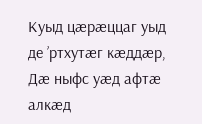Куыд цæрæццаг уыд де ’ртхутæг кæддæр, Дæ ныфс уæд афтæ алкæд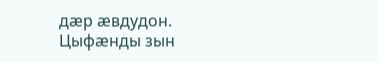дæр æвдудон.
Цыфæнды зын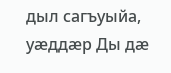дыл сагъуыйа, уæддæр Ды дæ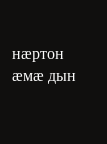нæртон æмæ дын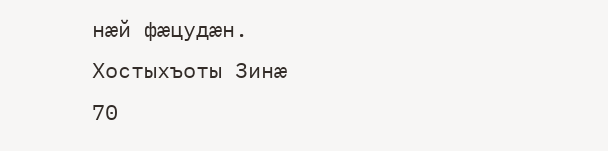нæй фæцудæн.
Хостыхъоты Зинæ
70